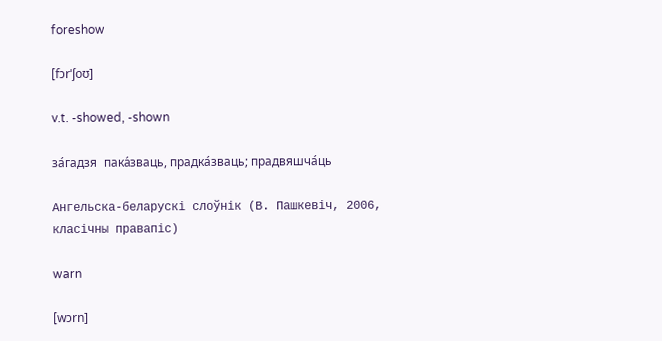foreshow

[fɔrˈʃoʊ]

v.t. -showed, -shown

за́гадзя пака́зваць, прадка́зваць; прадвяшча́ць

Ангельска-беларускі слоўнік (В. Пашкевіч, 2006, класічны правапіс)

warn

[wɔrn]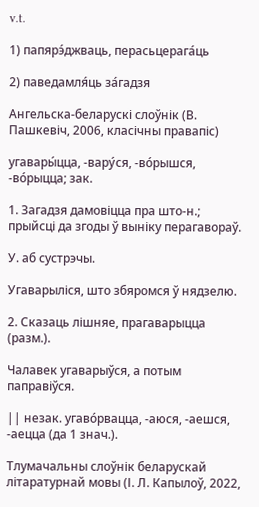v.t.

1) папярэ́джваць, перасьцерага́ць

2) паведамля́ць за́гадзя

Ангельска-беларускі слоўнік (В. Пашкевіч, 2006, класічны правапіс)

угавары́цца, -вару́ся, -во́рышся, -во́рыцца; зак.

1. Загадзя дамовіцца пра што-н.; прыйсці да згоды ў выніку перагавораў.

У. аб сустрэчы.

Угаварыліся, што збяромся ў нядзелю.

2. Сказаць лішняе, прагаварыцца (разм.).

Чалавек угаварыўся, а потым паправіўся.

|| незак. угаво́рвацца, -аюся, -аешся, -аецца (да 1 знач.).

Тлумачальны слоўнік беларускай літаратурнай мовы (І. Л. Капылоў, 2022,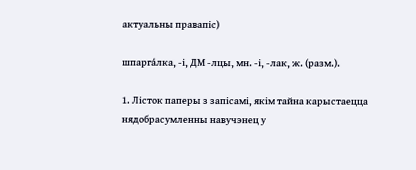актуальны правапіс)

шпарга́лка, -і, ДМ -лцы, мн. -і, -лак, ж. (разм.).

1. Лісток паперы з запісамі, якім тайна карыстаецца нядобрасумленны навучэнец у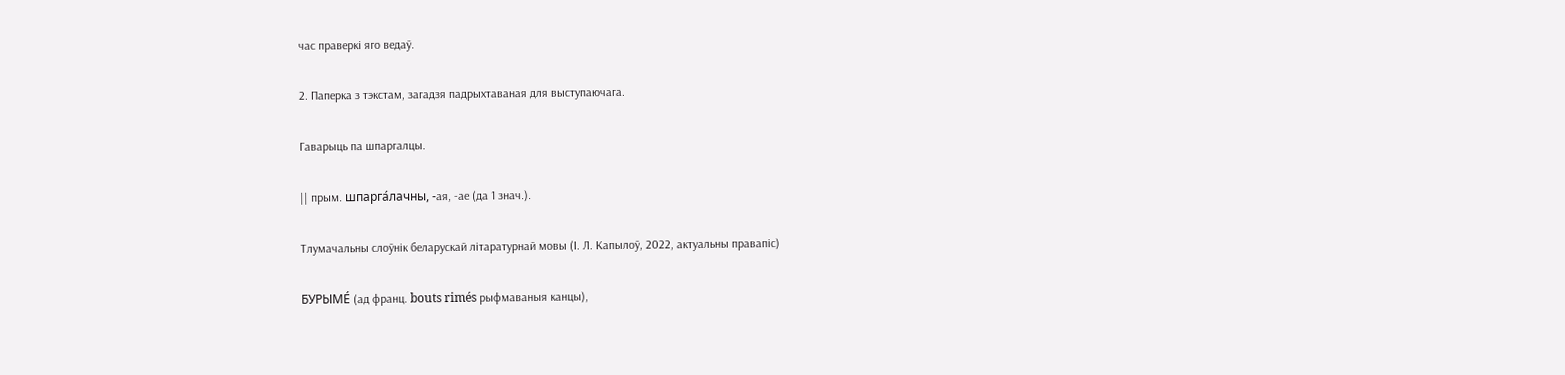час праверкі яго ведаў.

2. Паперка з тэкстам, загадзя падрыхтаваная для выступаючага.

Гаварыць па шпаргалцы.

|| прым. шпарга́лачны, -ая, -ае (да 1 знач.).

Тлумачальны слоўнік беларускай літаратурнай мовы (І. Л. Капылоў, 2022, актуальны правапіс)

БУРЫМЕ́ (ад франц. bouts rimés рыфмаваныя канцы),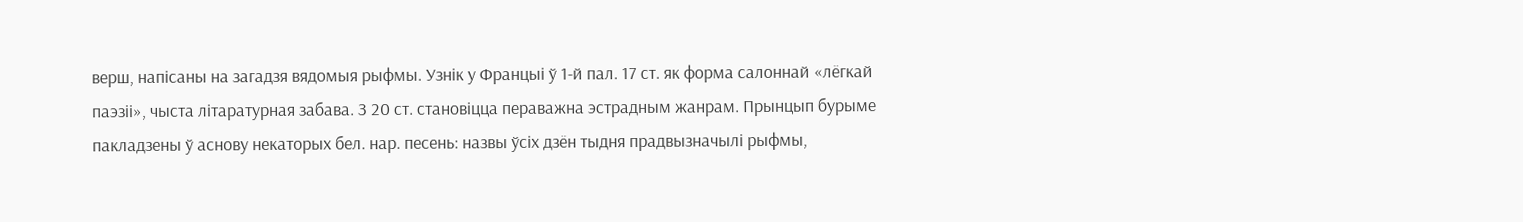верш, напісаны на загадзя вядомыя рыфмы. Узнік у Францыі ў 1-й пал. 17 ст. як форма салоннай «лёгкай паэзіі», чыста літаратурная забава. З 20 ст. становіцца пераважна эстрадным жанрам. Прынцып бурыме пакладзены ў аснову некаторых бел. нар. песень: назвы ўсіх дзён тыдня прадвызначылі рыфмы,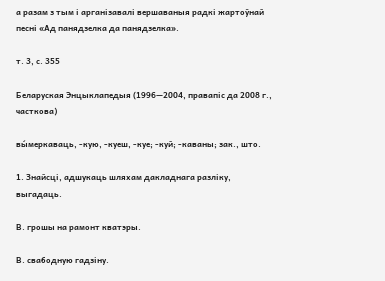а разам з тым і арганізавалі вершаваныя радкі жартоўнай песні «Ад панядзелка да панядзелка».

т. 3, с. 355

Беларуская Энцыклапедыя (1996—2004, правапіс да 2008 г., часткова)

вы́меркаваць, -кую, -куеш, -куе; -куй; -каваны; зак., што.

1. Знайсці, адшукаць шляхам дакладнага разліку, выгадаць.

В. грошы на рамонт кватэры.

В. свабодную гадзіну.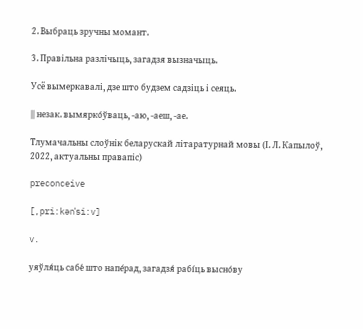2. Выбраць зручны момант.

3. Правільна разлічыць, загадзя вызначыць.

Усё вымеркавалі, дзе што будзем садзіць і сеяць.

|| незак. вымярко́ўваць, -аю, -аеш, -ае.

Тлумачальны слоўнік беларускай літаратурнай мовы (І. Л. Капылоў, 2022, актуальны правапіс)

preconceive

[,pri:kənˈsi:v]

v.

уяўля́ць сабе́ што напе́рад, загадзя́ рабі́ць высно́ву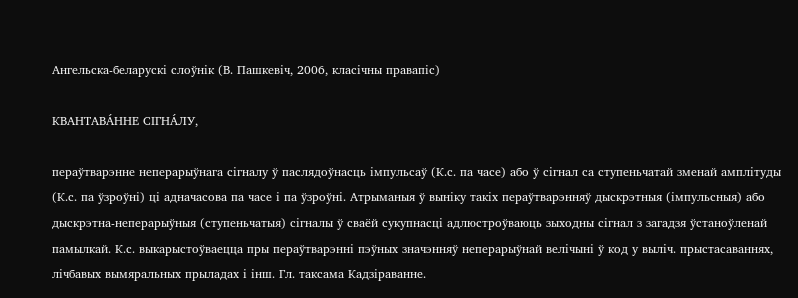Ангельска-беларускі слоўнік (В. Пашкевіч, 2006, класічны правапіс)

КВАНТАВА́ННЕ СІГНА́ЛУ,

пераўтварэнне неперарыўнага сігналу ў паслядоўнасць імпульсаў (К.с. па часе) або ў сігнал са ступеньчатай зменай амплітуды (К.с. па ўзроўні) ці адначасова па часе і па ўзроўні. Атрыманыя ў выніку такіх пераўтварэнняў дыскрэтныя (імпульсныя) або дыскрэтна-неперарыўныя (ступеньчатыя) сігналы ў сваёй сукупнасці адлюстроўваюць зыходны сігнал з загадзя ўстаноўленай памылкай. К.с. выкарыстоўваецца пры пераўтварэнні пэўных значэнняў неперарыўнай велічыні ў код у выліч. прыстасаваннях, лічбавых вымяральных прыладах і інш. Гл. таксама Кадзіраванне.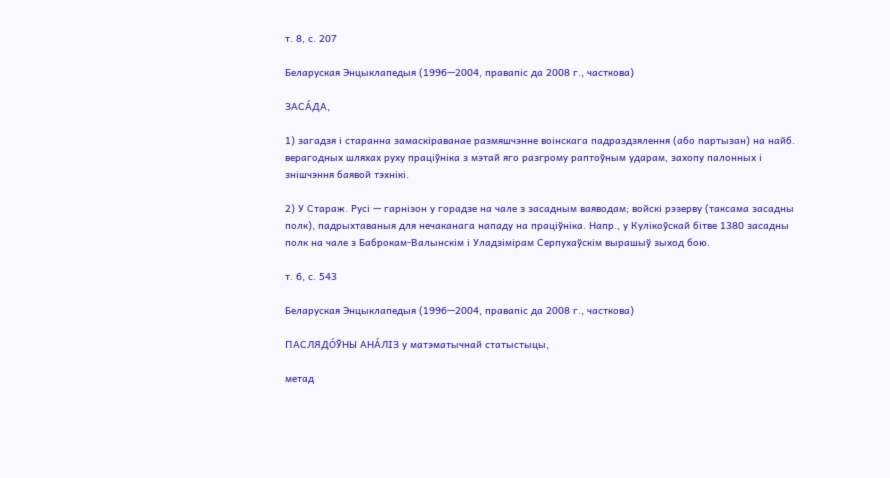т. 8, с. 207

Беларуская Энцыклапедыя (1996—2004, правапіс да 2008 г., часткова)

ЗАСА́ДА,

1) загадзя і старанна замаскіраванае размяшчэнне воінскага падраздзялення (або партызан) на найб. верагодных шляхах руху праціўніка з мэтай яго разгрому раптоўным ударам, захопу палонных і знішчэння баявой тэхнікі.

2) У Стараж. Русі — гарнізон у горадзе на чале з засадным ваяводам; войскі рэзерву (таксама засадны полк), падрыхтаваныя для нечаканага нападу на праціўніка. Напр., у Кулікоўскай бітве 1380 засадны полк на чале з Баброкам-Валынскім і Уладзімірам Серпухаўскім вырашыў зыход бою.

т. 6, с. 543

Беларуская Энцыклапедыя (1996—2004, правапіс да 2008 г., часткова)

ПАСЛЯДО́ЎНЫ АНА́ЛІЗ у матэматычнай статыстыцы,

метад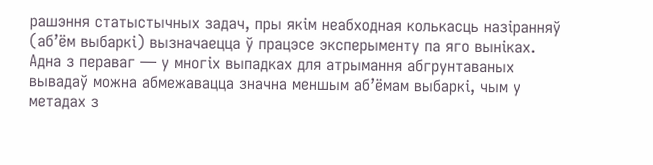рашэння статыстычных задач, пры якім неабходная колькасць назіранняў (аб’ём выбаркі) вызначаецца ў працэсе эксперыменту па яго выніках. Адна з пераваг — у многіх выпадках для атрымання абгрунтаваных вывадаў можна абмежавацца значна меншым аб’ёмам выбаркі, чым у метадах з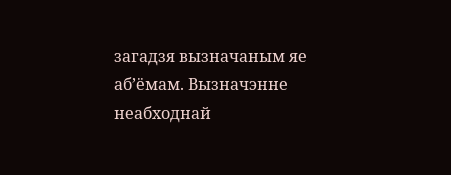загадзя вызначаным яе аб’ёмам. Вызначэнне неабходнай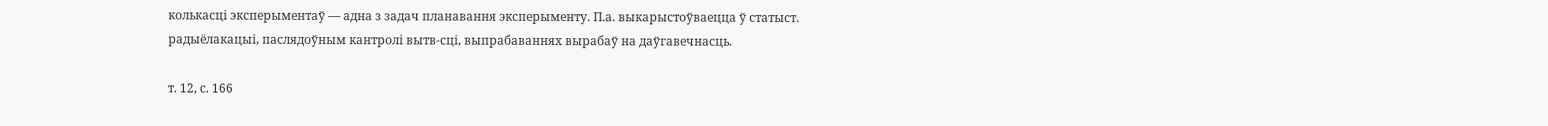колькасці эксперыментаў — адна з задач планавання эксперыменту. П.а. выкарыстоўваецца ў статыст. радыёлакацыі, паслядоўным кантролі вытв-сці, выпрабаваннях вырабаў на даўгавечнасць.

т. 12, с. 166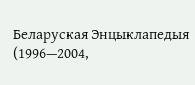Беларуская Энцыклапедыя (1996—2004,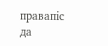правапіс да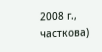2008 г., часткова)